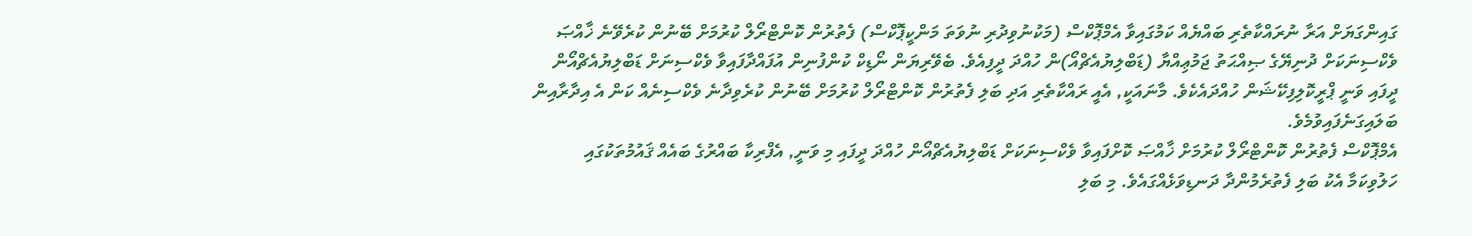ގައިންގަޔަށް އަރާ ނުރައްކާތެރި ބައްޔެއް ކަމުގައިވާ އެމްޕޮކްސް (މަކުނުވިދުރި ނުވަތަ މަންކީޕޮކްސް) ފެތުރުން ކޮންޓްރޯލް ކުރުމަށް ބޭނުން ކުރެވޭނެ ޚާއްޞަ ވެކްސިނަކަށް ދުނިޔޭގެ ޞިއްޙަތު ޖަމުޢިއްޔާ (ޑަބްލިޔުއެޗްއޯ)ން ހުއްދަ ދީފިއެވެ. ބެވޭރިޔަން ނޯޑިކް ކުންފުނިން އުފައްދާފައިވާ ވެކްސިނަށް ޑަބްލިޔުއެޗްއޯން ދީފައި ވަނީ ޕްރީކޮލިފިކޭޝަން ހުއްދައެކެވެ. މާނައަކީ, އެއީ ރައްކާތެރި އަދި ބަލި ފެތުރުން ކޮންޓްރޯލް ކުރުމަށް ބޭނުން ކުރެވިދާނެ ވެކްސިނެއް ކަން އެ އިދާރާއިން ބަލައިގަނެފައިވުމެވެ.
އެމްޕޮކްސް ފެތުރުން ކޮންޓްރޯލް ކުރުމަށް ޚާއްޞަ ކޮށްފައިވާ ވެކްސިނަކަށް ޑަބްލިޔުއެޗްއޯން ހުއްދަ ދީފައި މި ވަނީ, އެފްރިކާ ބައްރުގެ ބައެއް ޤައުމުތަކުގައި ހަލުވިކަމާ އެކު ބަލި ފެތުރެމުންދާ ދަނޑިވަޅެއްގައެވެ. މި ބަލި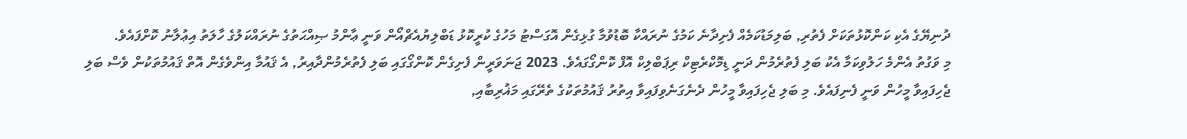ދުނިޔޭގެ އެކި ކަންކޮޅުތަކަށް ފެތުރި, ބަލިމަޑުކަމެއް ފެށިދާނެ ކަމުގެ ނުރައްކާ ބޮޑުވުމާ ގުޅިގެން އޮގަސްޓު މަހުގެ ކުރީކޮޅު ޑަބްލިޔުއެޗްއޯން ވަނީ ޢާންމު ޞިއްޙަތުގެ ނުރައްކަލުގެ ހާލަތު އިޢުލާނު ކޮށްފައެވެ.
މި ވަގުތު އެންމެ ހަލުވިކަމާ އެކު ބަލި ފެތުރެމުން ދަނީ ޑިމޮކްރެޓިކް ރިޕަބްލިކް އޮފް ކޮންގޯގައެވެ. 2023 ޖަނަވަރީން ފެށިގެން ކޮންގޯގައި ބަލި ފެތުރެމުންދާއިރު, އެ ޤައުމާ އިންވެގެން އޮތް ޤައުމުތަކުން ވެސް ބަލި ޖެހިފައިވާ މީހުން ވަނީ ފެނިފައެވެ. މި ބަލި ޖެހިފައިވާ މީހުން ދެނެގަނެވިފައިވާ އިތުރު ޤައުމުތަކުގެ ތެރޭގައި މަޣުރިބާއި,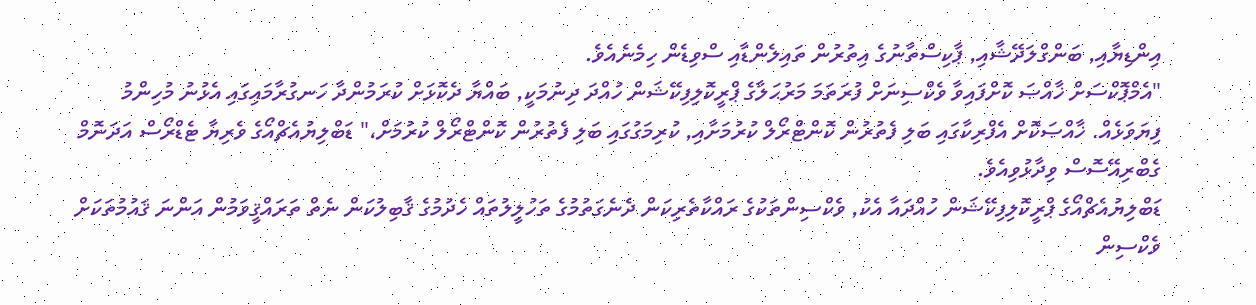އިންޑިޔާއި, ބަންގްލަދޭޝާއި, ޕާކިސްތާނުގެ އިތުރުން ތައިލެންޑާއި ސްވިޑެން ހިމެނެއެވެ.
"އެމްޕޮކްސަށް ޚާއްޞަ ކޮށްފައިވާ ވެކްސިނަށް ފުރަތަމަ މަރުޙަލާގެ ޕްރީކޮލިފިކޭޝަން ހުއްދަ ދިނުމަކީ, ބައްޔާ ދެކޮޅަށް ކުރަމުންދާ ހަނގުރާމައިގައި އެޅުނު މުހިންމު ފިޔަވަޅެއް. ޚާއްޞަކޮށް އެފްރިކާގައި ބަލި ފެތުރުން ކޮންޓްރޯލް ކުރުމަށާއި, ކުރިމަގުގައި ބަލި ފެތުރުން ކޮންޓްރޯލް ކުރުމަށް،" ޑަބްލިޔުއެޗްއޯގެ ވެރިޔާ ޓެޑްރޯސް އަދަނޮމް ގެބްރިއޭސޮސް ވިދާޅުވިއެވެ.
ޑަބްލިޔުއެޗްއޯގެ ޕްރީކޮލިފިކޭޝަން ހުއްދައާ އެކު, ވެކްސިންތަކުގެ ރައްކާތެރިކަން ދެނެގަތުމުގެ ތަހުލީލުތައް ހެދުމުގެ ޤާބިލުކަން ނެތް ތަރައްޤީވަމުން އަންނަ ޤައުމުތަކަށް ވެކްސިން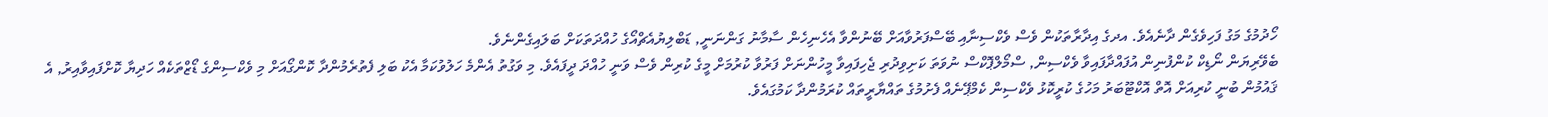ހޯދުމުގެ މަގު ފަހިވެގެން ދާނެއެވެ. އދގެ އިދާރާތަކުން ވެސް ވެކްސިނާއި ބޭސްފަރުވާއަށް ބޭނުންވާ އެހެނިހެން ސާމާނު ގަންނަނީ, ޑަބްލިޔުއެޗްއޯގެ ހުއްދަތަކަށް ބަލައިގެންނެވެ.
ބެވޭރިޔަން ނޯޑިކް ކުންފުނިން އުފައްދާފައިވާ ވެކްސިން, ސްމޯލްޕޮކްސް ނުވަތަ ކަށިވިދުރި ޖެހިފައިވާ މީހުންނަށް ފަރުވާ ކުރުމަށް މީގެ ކުރިން ވެސް ވަނީ ހުއްދަ ދީފައެވެ. މި ވަގުތު އެންމެ ހަލުވުކަމާ އެކު ބަލި ފެތުރެމުންދާ ކޮންގޯއަށް މި ވެކްސިންގެ ޑޯޒްތަކެއް ހަދިޔާ ކޮށްފައިވާއިރު, އެ ޤައުމުން ބުނީ ކުރިއަށް އޮތް އޮކްޓޫބަރު މަހުގެ ކުރީކޮޅު ވެކްސިން ކެމްޕޭނެއް ފެށުމުގެ ތައްޔާރީތައް ކުރަމުންދާ ކަމުގައެވެ.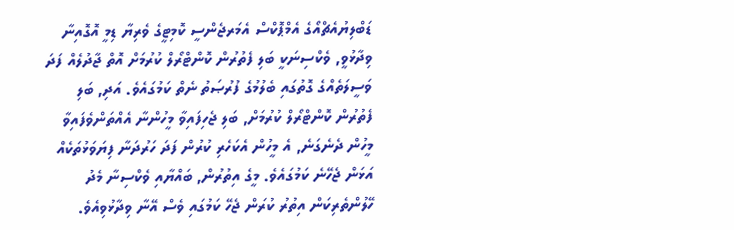ޑަބްލިޔުއެޗްއޯގެ އެމްޕޮކްސް އެމަރޖެންސީ ކޮމިޓީގެ ވެރިޔާ ޑިމީ އޮގޮއިނާ ވިދާޅުވީ, ވެކްސިނަކީ ބަލި ފެތުރުން ކޮންޓްރޯލް ކުރުމަށް އޮތް ޖާދުލެއް ފަދަ ވަސީލަތެއްގެ ގޮތުގައި ބެލުމުގެ ފުރުޞަތު ނެތް ކަމުގައެވެ. އަދި, ބަލި ފެތުރުން ކޮންޓްރޯލް ކުރުމަށް, ބަލި ޖެހިފައިވާ މީހުންނާ އެއްތަންވެފައިވާ މީހުން ދެނެގަނެ, އެ މީހުން އެކަހެރި ކުރުން ފަދަ ހަރުދަނާ ފިޔަވަޅުތަކެއް އަޅަން ޖެހޭނެ ކަމުގައެވެ. މީގެ އިތުރުން, ބައްޔާއި ވެކްސިނާ މެދު ހޭލުންތެރިކަން އިތުރު ކުރަން ޖެހޭ ކަމުގައި ވެސް އޭނާ ވިދާޅުވިއެވެ.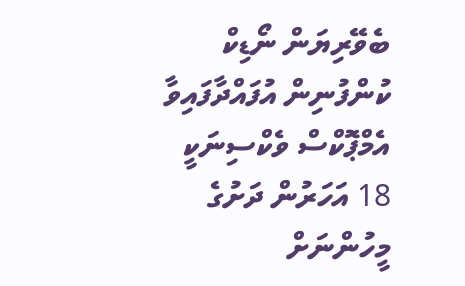ބެވޭރިޔަން ނޯޑިކް ކުންފުނިން އުފައްދާފައިވާ އެމްޕޮކްސް ވެކްސިނަކީ 18 އަހަރުން ދަށުގެ މީހުންނަށް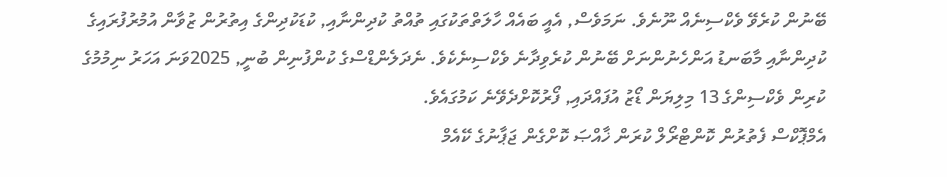ބޭނުން ކުރެވޭ ވެކްސިނެއް ނޫނެވެ. ނަމަވެސް, އެއީ ބައެއް ހާލަތްތަކުގައި ތުއްތު ކުދިންނާއި, ކުޑަކުދިންގެ އިތުރުން ޒުވާން އުމުރުފުރައިގެ ކުދިންނާއި މާބަނޑު އަންހެނުންނަށް ބޭނުން ކުރެވިދާނެ ވެކްސިނެކެވެ. ނެދަލެންޑްސްގެ ކުންފުނިން ބުނީ, 2025ވަނަ އަހަރު ނިމުމުގެ ކުރިން ވެކްސިންގެ 13 މިލިޔަން ޑޯޒު އުފައްދައި, ފޯރުކޮށްދެވޭނެ ކަމުގައެވެ.
އެމްޕޮކްސް ފެތުރުން ކޮންޓްރޯލް ކުރަން ޚާއްޞަ ކޮށްގެން ޖަޕާނުގެ ކޭއެމް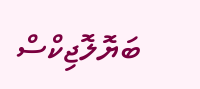ބަޔޮލޮޖިކްސް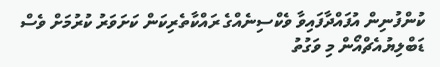ކުންފުނިން އުފައްދާފައިވާ ވެކްސިނެއްގެ ރައްކާތެރިކަން ކަށަވަރު ކުރުމަށް ވެސް ޑަބްލިޔުއެޗްއޯން މި ވަގުތު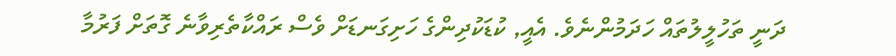ދަނީ ތަހުލީލުތައް ހަދަމުންނެވެ. އެއީ, ކުޑަކުދިންގެ ހަށިގަނޑަށް ވެސް ރައްކާތެރިވާނެ ގޮތަށް ފަރުމާ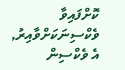ކޮށްފައިވާ ވެކްސިނަކަށްވާއިރު, އެ ވެކްސިން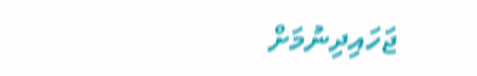ޖަހައިދިނުމަށް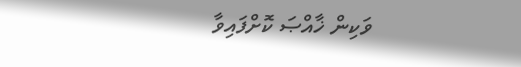ވަކިން ޚާއްޞަ ކޮށްފައިވާ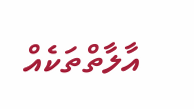އާލާތްތަކެއް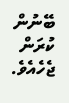ބޭނުން ކުރަން ޖެހެއެވެ.